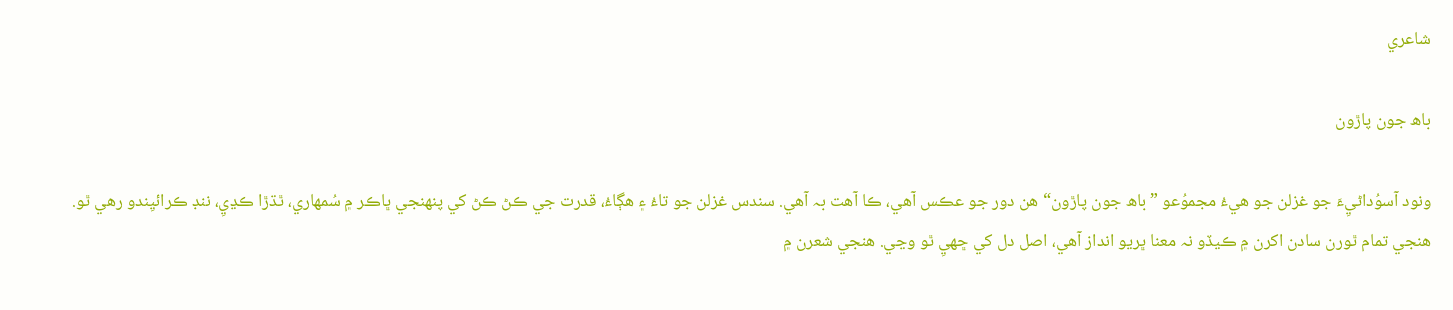شاعري

باھ جون پاڙون

ونود آسوُداڻيِءَ جو غزلن جو ھيءُ مجموُعو ”باھ جون پاڙون“ ھن دور جو عڪس آھي، ڪا آھت بہ آھي. سندس غزلن جو تاءُ ۽ ھڳاءُ، قدرت جي ڪڻ ڪڻ کي پنھنجي ڀاڪر ۾ سُمھاري، ٿڌڙا ڪڍيِ، ننڊ ڪرائيِندو رھي ٿو. ھنجي تمام ٿورن سادن اکرن ۾ ڪيڏو نہ معنا ڀريو انداز آھي، اصل دل کي ڇھيِ ٿو وڃي. ھنجي شعرن ۾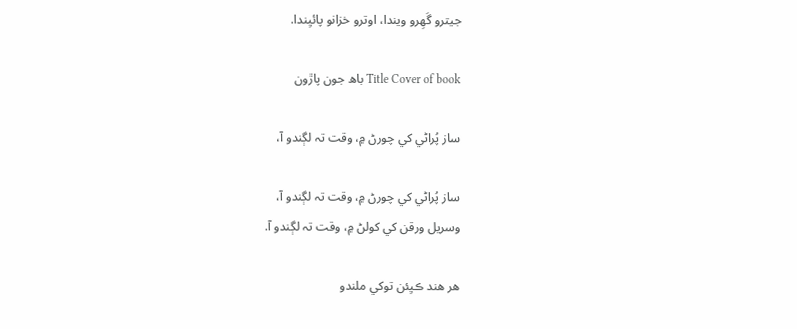جيترو گَھِرو ويندا، اوترو خزانو پائيِندا.

Title Cover of book باھ جون پاڙون

ساز پُراڻي کي چورڻ ۾، وقت تہ لڳندو آ،

ساز پُراڻي کي چورڻ ۾، وقت تہ لڳندو آ،
وسريل ورقن کي کولڻ ۾، وقت تہ لڳندو آ.

ھر ھند ڪيِئن توکي ملندو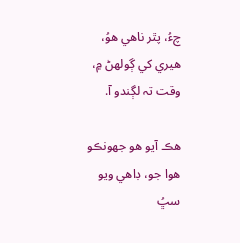چءُ، پٿر ناھي ھوُ،
ھيري کي ڳولھڻ ۾، وقت تہ لڳندو آ.

ھڪ آيو ھو جھونڪو ھوا جو، ڊاھي ويو سڀُ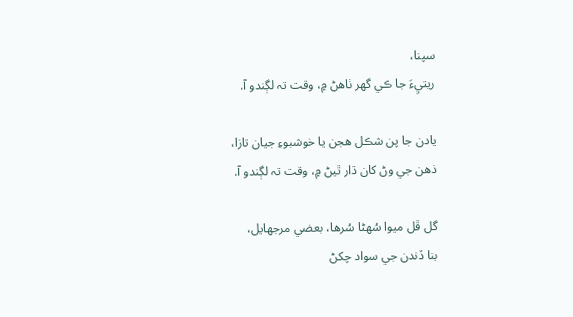سپنا،
ريتيِءَ جا ڪي گھر ٺاھڻ ۾، وقت تہ لڳندو آ.

يادن جا پن شڪل ھجن يا خوشبوءِ جيان تازا،
ذھن جي وڻ کان ڌار ٿيڻ ۾، وقت تہ لڳندو آ.

گل ڦل ميوا سُھڻا سُرھا، بعضي مرجھايل،
بنا ڏندن جي سواد چکڻ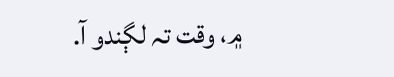۾، وقت تہ لڳندو آ.